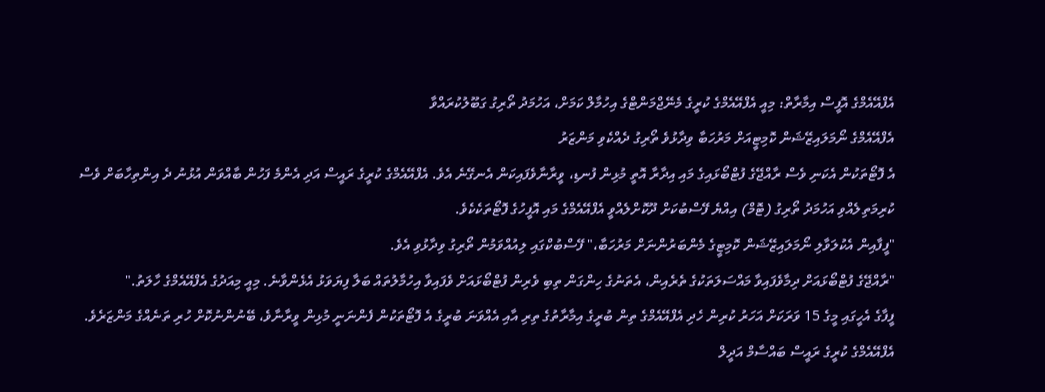އެފްއޭއެމްގެ އޮފީސް އިމާރާތް: މިއީ އެފްއޭއެމްގެ ކުރީގެ މެނޭޖްމަންޓްގެ އިހުމާލް ކަމަށް، އަހުމަދު ތޯރިގު ގަބޫލުކުރައްވާ
އެފްއޭއެމްގެ ނޯމަލައިޒޭޝަން ކޮމިޓީއަށް މަރުހަބާ ވިދާޅުވެ ތޯރިގު ދެއްކެވި މަންޒަރު
އެ ފޮޓޯތަކުން އެކަނި ވެސް ރާއްޖޭގެ ފުޓްބޯޅައިގެ މައި އިދާރާ އޮތީ މުޅިން ފުނޑި، ވީރާނާވެފައިކަން އެނގޭނެ އެވެ. އެފްއޭއެމްގެ ކުރީގެ ރައީސް އަދި އެންމެ ފަހުން ބާއްވަން އުޅުނު ދެ އިންތިހާބަށް ވެސް ކުރިމަތިލެއްވި އަހުމަދު ތޯރިގު (ޓޮމް) އިއްޔެ ފޭސްބުކަށް ދޫކޮށްލެއްވީ އެފްއޭއެމްގެ މައި އޮފީހުގެ ފޮޓޯތަކެކެވެ.
"ފީފާއިން އެކުލަވާލި ނޯމަލައިޒޭޝަން ކޮމިޓީގެ މެންބަރުންނަށް މަރުހަބާ،" ފޭސްބުކްގައި ލިއުއްވަމުން ތޯރިގު ވިދާޅުވި އެވެ.
"ރާއްޖޭގެ ފުޓްބޯޅައަށް ދިމާވެފައިވާ މައްސަލަތަކުގެ ތެރެއިން، އެތަނުގެ ހިންގަން ތިބި ވެރިން ފުޓްބޯޅައަށް ވެފައިވާ އިހުމާލުތައް ބަލާ ފިޔަވަޅު އެޅެންވާނެ. މިއީ މިއަދުގެ އެފްއޭއެމްގެ ހާލަތު."
ފީފާގެ އެހީގައި މީގެ 15 ވަރަކަށް އަހަރު ކުރިން ހެދި އެފްއޭއެމްގެ ތިން ބުރީގެ އިމާރާތުގެ ތިރި އާއި އެއްވަނަ ބުރީގެ އެ ފޮޓޯތަކުން ފެންނަނީ މުޅިން ވީރާނާވެ، ބޭނުންނުކޮށް ހުރި ތަނެއްގެ މަންޒަރެވެ.
އެފްއޭއެމްގެ ކުރީގެ ރައީސް ބައްސާމް އަދީލް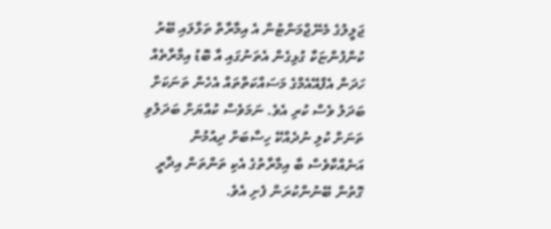ޖަލީލުގެ މެނޭޖްމަންޓުން އެ އިމާރާތް ތަޅާލައި ބޭރު ކުންފުންޏަކާ ގުޅިގެން އެތަނުގައި އާ ބޮޑު އިމާރާތެއް ހަދަން އެފްއޭއެމްގެ މަސައްކަތްތައް އެހެން ތަނަކަށް ބަދަލު ވެސް ކުރި އެވެ. ނަމަވެސް ކުއްޔަށް ބަދަލުވި ތަނަށް ކުލި ނުދެއްކޭ ހިސާބަށް ދިއުމުން އަނެއްކާވެސް ބާ އިމާރާތުގެ އެކި ތަންތަން އިދާރީ ގޮތުން ބޭނުންކުރަން ފެށި އެވެ.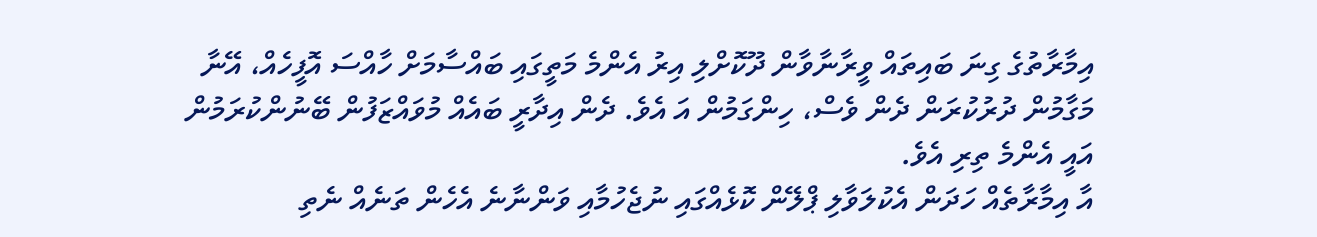އިމާރާތުގެ ގިނަ ބައިތައް ވީރާނާވާން ދޫކޮށްލި އިރު އެންމެ މަތީގައި ބައްސާމަށް ހާއްސަ އޮފީހެއް، އޭނާ މަގާމުން ދުރުކުރަން ދެން ވެސް، ހިންގަމުން އަ އެވެ. ދެން އިދާރީ ބައެއް މުވައްޒަފުން ބޭނުންކުރަމުން އައީ އެންމެ ތިރި އެވެ.
އާ އިމާރާތެއް ހަދަން އެކުލަވާލި ޕްލޭން ކޮޅެއްގައި ނުޖެހުމާއި ވަންނާނެ އެހެން ތަނެއް ނެތި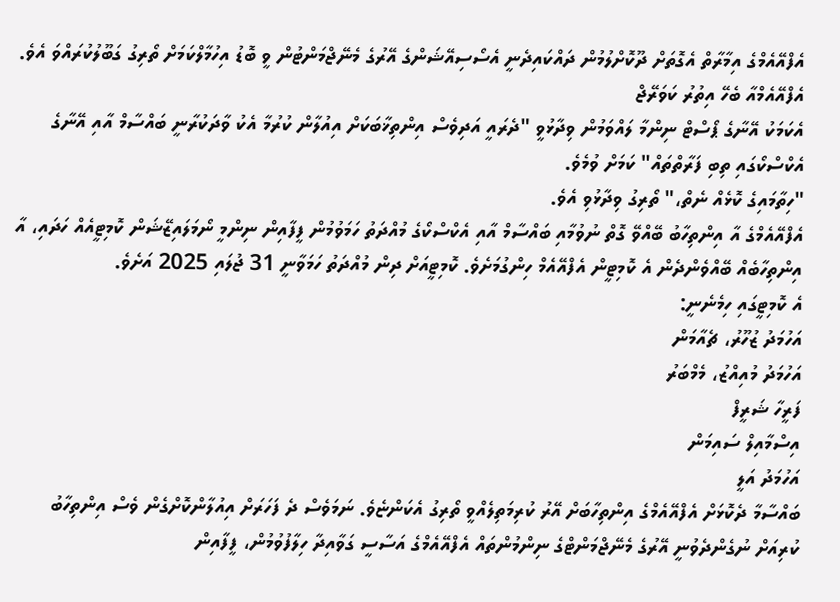އެފްއޭއެމްގެ އިމާރާތް އެގޮތަށް ދޫކޮށްލުމުން ދައްކައިދެނީ އެސޯސިއޭޝަންގެ އޭރުގެ މެނޭޖްމަންޓުން ވީ ބޮޑު އިހުމާލްކަމަށް ތޯރިގު ގަބޫލުކުރައްވަ އެވެ.
އެފްއޭއެމްއާ ބެހޭ އިތުރު ކަވަރޭޖް
އެކަމަކު އޭނާގެ ޕޯސްޓް ނިންމާ ލައްވަމުން ވިދާޅުވީ "ދެރައީ އަދިވެސް އިންތިޚާބަކަށް އިއުލާން ކުރުމާ އެކު ވާދަކުރާނީ ބައްސާމް އާއި އޭނާގެ އެކްސްކޯގައި ތިބި ފަރާތްތައް" ކަމަށް ވުމެވެ.
"ހިތާމައިގެ ކޮޅެއް ނެތް،" ތޯރިގު ވިދާޅުވި އެވެ.
އެފްއޭއެމްގެ އާ އިންތިހާބު ބޭއްވޭ ގޮތް ނުވުމާއި ބައްސާމް އާއި އެކްސްކޯގެ މުއްދަތު ހަމަވުމުން ފީފާއިން ނިންމީ ނޯމަލައިޒޭޝަން ކޮމިޓީއެއް ހަދައި، އާ އިންތިހާބެއް ބޭއްވެންދެން އެ ކޮމިޓީން އެފްއޭއެމް ހިންގުމަށެވެ. ކޮމިޓީއަށް ދިން މުއްދަތު ހަމަވާނީ 31 ޖުލައި 2025 އަށެވެ.
އެ ކޮމިޓީގައި ހިމެނެނީ:
އަހުމަދު ޒުހޫރު، ޗެއާމަން
އަހުމަދު މުއިއްޒު، މެމްބަރު
ފަރީހާ ޝަރީފް
އިސްމާއިލް ސައިމަން
އަހުމަދު އަލީ
ބައްސާމާ ދެކޮޅަށް އެފްއޭއެމްގެ އިންތިހާބަށް އޭރު ކުރިމަތިލެއްވީ ތޯރިގު އެކަންޏެވެ. ނަމަވެސް ދެ ފަހަރަށް އިއުލާންކޮށްގެން ވެސް އިންތިހާބު ކުރިއަށް ނުގެންދެވުނީ އޭރުގެ މެނޭޖްމަންޓްގެ ނިންމުންތައް އެފްއޭއެމްގެ އަސާސީ ގަވާއިދާ ހިލާފުވުމުން، ފީފާއިން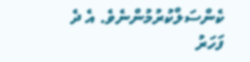ކެންސަލްކުރުމުންނެވެ. އެ ދެ ފަހަރު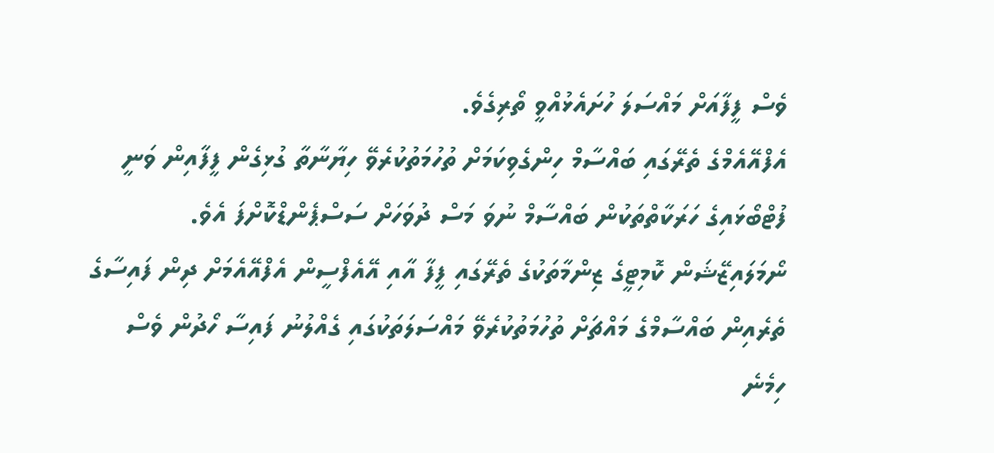ވެސް ފީފާއަށް މައްސަލަ ހުށައެޅުއްވީ ތޯރިގެވެ.
އެފްއޭއެމްގެ ތެރޭގައި ބައްސާމް ހިންގެވިކަމަށް ތުހުމަތުކުރެވޭ ހިޔާނާތާ ގުޅިގެން ފީފާއިން ވަނީ ފުޓްބޯޅައިގެ ހަރަކާތްތަކުން ބައްސާމް ނުވަ މަސް ދުވަހަށް ސަސްޕެންޑްކޮށްފަ އެވެ.
ނޯމަލައިޒޭޝަން ކޮމިޓީގެ ޒިންމާތަކުގެ ތެރޭގައި ފީފާ އާއި އޭއެފްސީން އެފްއޭއެމަށް ދިން ފައިސާގެ ތެރެއިން ބައްސާމްގެ މައްޗަށް ތުހުމަތުކުރެވޭ މައްސަލަތަކުގައި ގެއްލުނު ފައިސާ ހޯދުން ވެސް ހިމެނެ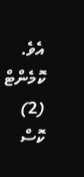އެވެ.
ކޮމެންޓް (2)
ކޮސް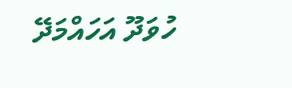ހުވަދޫ އަހައްމަދޭ